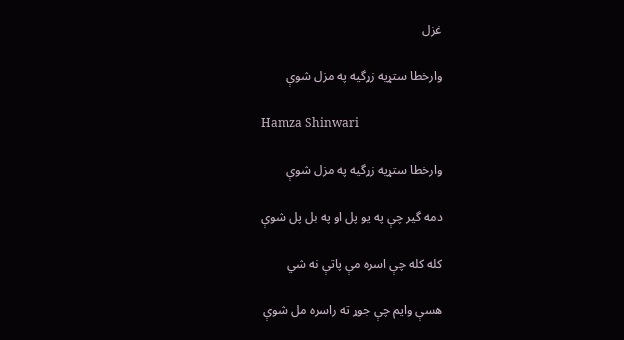غزل

وارخطا ستړيه زړگيه په مزل شوې

Hamza Shinwari

وارخطا ستړيه زړگيه په مزل شوې

دمه گير چې په يو پل او په بل پل شوې

کله کله چې اسره مې پاتې نه شي

هسې وايم چې جوړ ته راسره مل شوې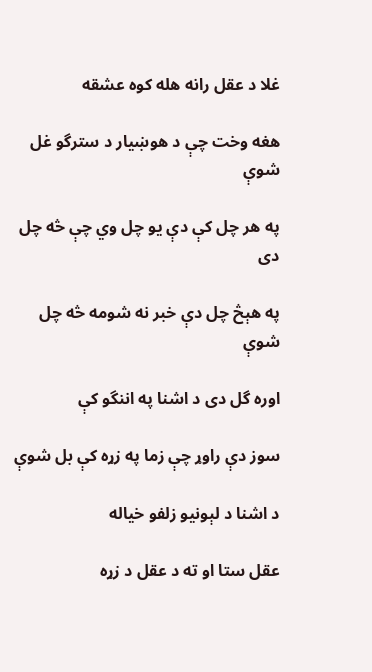غلا د عقل رانه هله کوه عشقه

هغه وخت چې د هوښيار د سترگو غل شوې

په هر چل کې دې يو چل وي چې څه چل دی

په هېڅ چل دې خبر نه شومه څه چل شوې

اوره گل دی د اشنا په اننگو کې

سوز دې راوړ چې زما په زړه کې بل شوې

د اشنا د لېونيو زلفو خياله

عقل ستا او ته د عقل د زړه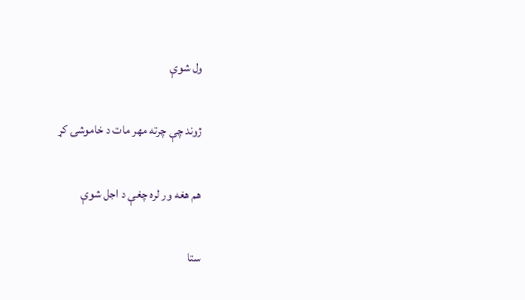ول شوې

ژوند چې چرته مهر مات د خاموشۍ کړ

هم هغه ور لره چغې د اجل شوې

ستا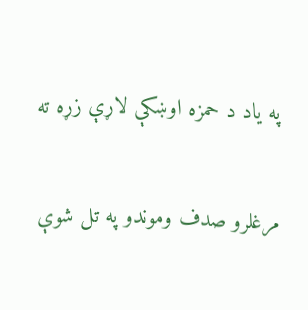په ياد د حمزه اوښکې لاړې زړه ته

مرغلرو صدف وموندو په تل شوې